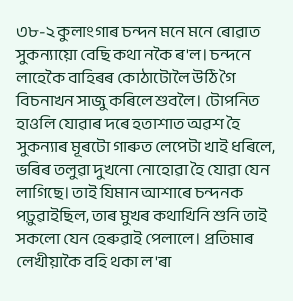৩৮-২ কুলাংগাৰ চন্দন মনে মনে ৰোৱাত সুকন্যায়ো বেছি কথা নকৈ ৰ'ল। চন্দনে লাহেকৈ বাহিৰৰ কোঠাটোলৈ উঠি গৈ বিচনাখন সাজু কৰিলে শুবলৈ। টোপনিত হাওলি যোৱাৰ দৰে হতাশাত অৱশ হৈ সুকন্যাৰ মূৰটো গাৰুত লেপেটা খাই ধৰিলে, ভৰিৰ তলুৱা দুখনো নোহোৱা হৈ যোৱা যেন লাগিছে। তাই যিমান আশাৰে চন্দনক পঢ়ুৱাইছিল, তাৰ মুখৰ কথাখিনি শুনি তাই সকলো যেন হেৰুৱাই পেলালে। প্ৰতিমাৰ লেখীয়াকৈ বহি থকা ল'ৰা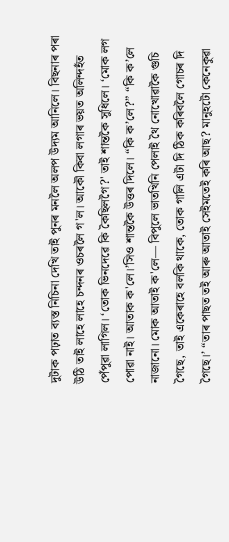দুটাক পঢ়াত ব্যস্ত নিচিনা দেখি তাই পুনৰ মনলৈ অলপ উদ্যম আনিলে। বিছনাৰ পৰা উঠি তাই লাহে লাহে চন্দনৰ ওচৰলৈ গ'ল। আকৌ কিবা লগাৰ ভয়ত অলিন্দহঁত পেঁপুৱা লাগিল। ‘তোক ভিনদেৱে কি কৈছিলগৈ?' তাই শান্তকৈ সুধিলে। ‘মোক লগ পোৱা নাই। আতাক ক'লে।’সিও শান্তকৈ উত্তৰ দিলে। “কি ক’লে?” “কি ক’লে নাজানো। মোক আতাই ক'লে— বিপুলে ভাতখিনি পেলাই থৈ নোখোৱাকৈ গুচি গৈছে, তাই একেৰাহে বলকি থাকে, তোক গালি এটা দি ঠিক কৰিবলৈ গোচৰ দি গৈছে।’ “তাৰ পাছত তই আৰু আতাই সেইমতেই কৰি আছ? মানুহটো কেনেকুৱা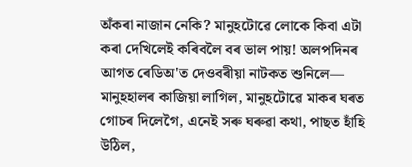অঁকৰা নাজান নেকি? মানুহটোৱে লোকে কিবা এটা কৰা দেখিলেই কৰিবলৈ বৰ ভাল পায়! অলপদিনৰ আগত ৰেডিঅ'ত দেওবৰীয়া নাটকত শুনিলে— মানুহহালৰ কাজিয়া লাগিল, মানুহটোৱে মাকৰ ঘৰত গোচৰ দিলেগৈ, এনেই সৰু ঘৰুৱা কথা, পাছত হাঁহি উঠিল,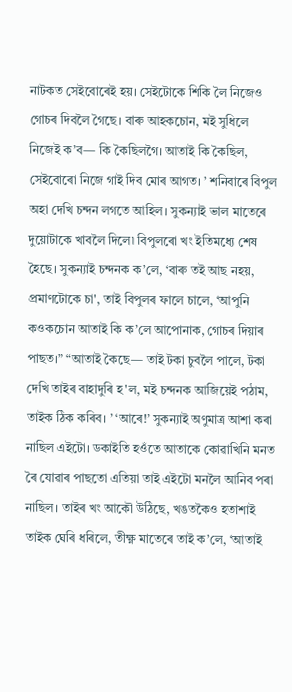নাটকত সেইবোৰেই হয়। সেইটোকে শিকি লৈ নিজেও গোচৰ দিবলৈ গৈছে। বাৰু আহকচোন, মই সুধিলে নিজেই ক’ব— কি কৈছিলগৈ। আতাই কি কৈছিল, সেইবোৰো নিজে গাই দিব মোৰ আগত। ’ শনিবাৰে বিপুল অহা দেখি চন্দন লগতে আহিল। সুকন্যাই ভাল মাতেৰে দুয়োটাকে খাবলৈ দিলে৷ বিপুলৰো খং ইতিমধ্যে শেষ হৈছে। সুকন্যাই চন্দনক ক’লে, ‘বাৰু তই আছ নহয়, প্ৰমাণটোকে চা', তাই বিপুলৰ ফালে চালে, ‘আপুনি কওকচোন আতাই কি ক’লে আপোনাক, গোচৰ দিয়াৰ পাছত।” “আতাই কৈছে— তাই টকা চুবলৈ পালে, টকা দেখি তাইৰ বাহাদুৰি হ'ল, মই চন্দনক আজিয়েই পঠাম, তাইক ঠিক কৰিব। ’ ‘আৰে!’ সুকন্যাই অণুমাত্ৰ আশা কৰা নাছিল এইটো। ডকাইতি হওঁতে আতাকে কোৱাখিনি মনত ৰৈ যোৱাৰ পাছতো এতিয়া তাই এইটো মনলৈ আনিব পৰা নাছিল। তাইৰ খং আকৌ উঠিছে, খঙতকৈও হতাশাই তাইক ঘেৰি ধৰিলে, তীক্ষ্ণ মাতেৰে তাই ক’লে, ‘আতাই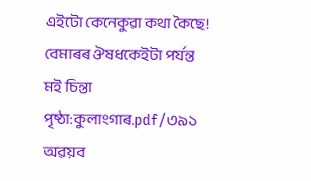এইটো কেনেকুৱা কথা কৈছে! বেমাৰৰ ঔষধকেইটা পৰ্যন্ত মই চিন্তা
পৃষ্ঠা:কুলাংগাৰ.pdf/৩৯১
অৱয়ব